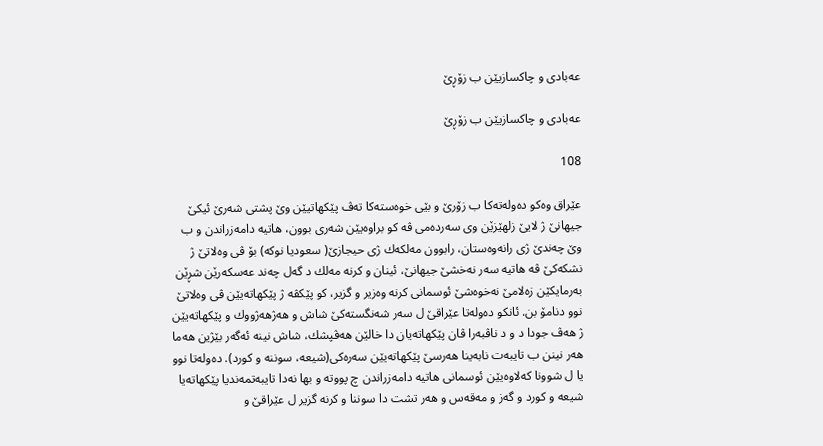عه‌بادی و چاكسازیێن ب زۆڕێ

عه‌بادی و چاكسازیێن ب زۆڕێ

108

عێراق وه‌كو ده‌وله‌ته‌كا ب زۆرێ و بێی خوه‌سته‌كا ته‌ڤ پێكهاتیێن وێ پشتی شه‌رێ ئیكێ جیهانێ ژ لایێ زلهێزێن وی سه‌رده‌می ڤه‌ كو براوه‌یێن شه‌ری بوون، هاتیه‌ دامه‌زراندن و ب وێ چه‌ندێ ژی رانه‌وه‌ستان، رابوون مه‌لكه‌ك ژی حیجازێ( سعودیا نوكه‌) بۆ ڤی وه‌لاتێ ژ نشكه‌كێ ڤه‌ هاتیه‌ سه‌ر نه‌خشێ جیهانێ، ئینان و كرنه‌ مه‌لك د گه‌ل چه‌ند عه‌سكه‌رێن شڕێن به‌رمایكێن زه‌لامێ نه‌خوه‌شێ ئوسمانی كرنه‌ وه‌زیر و گزیر، كو پێكڤه‌ ژ پێكهاته‌یێن ڤی وه‌لاتێ نوو دنامۆ بن. ئانكو ده‌وله‌تا عێراقێ ل سه‌ر شه‌نگسته‌كێ شاش و هه‌ژهه‌ژووك و پێكهاته‌یێن ژ هه‌ڤ جودا د و د ناڤبه‌را ڤان پێكهاته‌یان دا خالێن هه‌ڤپشك، شاش نینه‌ ئه‌گه‌ر بێژین هه‌ما هه‌ر نینن ب تایبه‌ت نابه‌ینا هه‌رسێ پێكهاته‌یێن سه‌ره‌كی(شیعه‌، سوننه‌ و كورد). ده‌وله‌تا نوو یا ل شوونا كه‌لاوه‌یێن ئوسمانی هاتیه‌ دامه‌زراندن چ پووته‌ و بها نه‌دا تایبه‌تمه‌ندیا پێكهاته‌یا شیعه‌ و كورد و گه‌ز و مه‌قه‌س و هه‌ر تشت دا سوننا و كرنه‌ گزیر ل عێراقێ و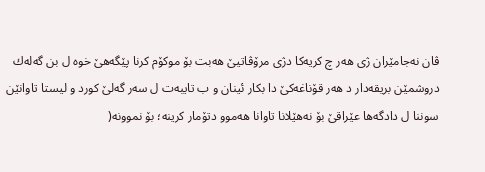ڤان نه‌جامێران ژی هه‌ر چ كریه‌كا دژی مرۆڤاتیێ هه‌بت بۆ موكۆم كرنا پێگه‌هێ خوه‌ ل بن گه‌له‌ك دروشمێن بریقه‌دار د هه‌ر قۆناغه‌كێ دا بكار ئینان و ب تایبه‌ت ل سه‌ر گه‌لێ كورد و لیستا تاوانێن سوننا ل دادگه‌ها عێراقێ بۆ نه‌هێلانا تاوانا هه‌موو دتۆمار كرینه‌؛ بۆ نموونه‌(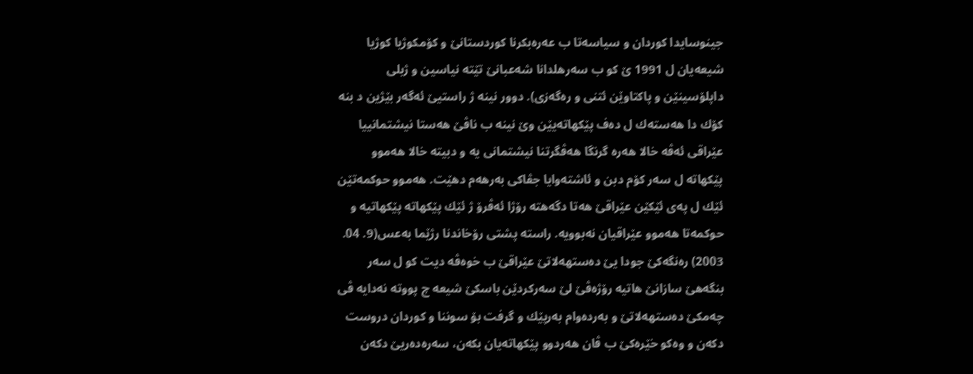جینوسایدا كوردان و سیاسه‌تا ب عه‌ره‌بكرنا كوردستانێ و كۆمكوژیا كوژیا شیعه‌یان ل 1991 ێ كو ب سه‌رهلدانا شه‌عبانێ تێته‌ نیاسین و ژبلی داپلۆسینێن و پاكتاوێن ئتنی و ره‌گه‌زی). دوور نینه‌ ژ راستیێ ئه‌گه‌ر بێژین د بنه‌ كۆك دا هه‌سته‌ك ل ده‌ف پێكهاته‌یێن وێ نینه‌ ب ناڤێ هه‌ستا نیشتمانییا عێراقی ئه‌ڤه‌ خالا هه‌ره‌ گرنگا هه‌ڤگرتنا نیشتمانی یه‌ و دبیته‌ خالا هه‌موو پێكهاته‌ ل سه‌ر كۆم دبن و ئاشته‌وایا جڤاكی به‌رهه‌م دهێت. هه‌موو حوكمه‌تێن ئێك ل په‌ی ئێكێن عێراقێ هه‌تا دگه‌هته‌ رۆژا ئه‌ڤرۆ ژ ئێك پێكهاته‌ پێكهاتیه‌ و حوكمه‌تا هه‌موو عێراقیان نه‌بوویه‌. راسته‌ پشتی رۆخاندنا رژێما به‌عس(9. 04. 2003) ره‌نگه‌كێ جودا یێ ده‌ستهه‌لاتێ عێراقێ ب خوه‌ڤه‌ دیت كو ل سه‌ر بنگه‌هێ سازانێ هاتیه‌ رۆژه‌ڤێ لێ سه‌ركردێن باسكێ شیعه‌ چ پووته‌ نه‌دایه‌ ڤی چه‌مكێ ده‌ستهه‌لاتێ و به‌رده‌وام به‌رپێك و گرفت بۆ سوننا و كوردان دروست دكه‌ن و وه‌كو خێره‌كێ ب ڤان هه‌ردوو پێكهاته‌یان بكه‌ن، سه‌ره‌ده‌ریێ دكه‌ن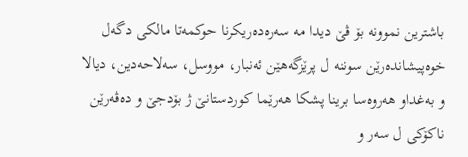باشترین نموونه‌ بۆ ڤێ دیدا مه‌ سه‌ره‌ده‌ریكرنا حوكمه‌تا مالكی دگه‌ل خوه‌پیشانده‌رێن سوننه‌ ل پرێزگه‌هێن ئه‌نبار، مووسل، سه‌لاحه‌دین، دیالا و به‌غداو هه‌روه‌سا برینا پشكا هه‌رێما كوردستانێ ژ بۆدجێ و ده‌ڤه‌رێن ناكۆكی ل سه‌ر و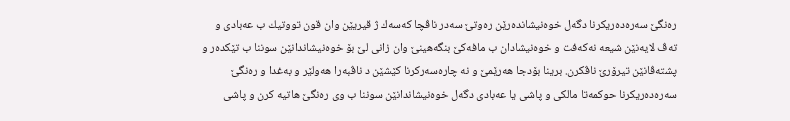ره‌نگێ سه‌ره‌ده‌ریكرنا دگه‌ل خوه‌نیشانده‌رێن ره‌وتێ سه‌در ناڤچا كه‌سه‌ك ژ قیریێن وان قون تووتیك ب عه‌بادی و ته‌ڤ لایه‌نێن شیعه‌ نه‌كه‌فت و خوه‌نیشادان ب مافه‌كێ بنگه‌هینێ وان زانی لێ بۆ خوه‌نیشاندانێن سوننا ب تێكده‌ر و پشته‌ڤانێن تیرۆرێ ناڤكرن. برینا بۆدجا هه‌رێمێ و نه‌ چاره‌سه‌ركرنا كێشێن د ناڤبه‌را هه‌ولێر و به‌غدا و ره‌نگێ سه‌ره‌ده‌ریكرنا حوكمه‌تا مالكی و پاشی یا عه‌بادی دگه‌ل خوه‌نیشاندانێن سوننا ب وی ره‌نگێ هاتیه‌ كرن و پاشی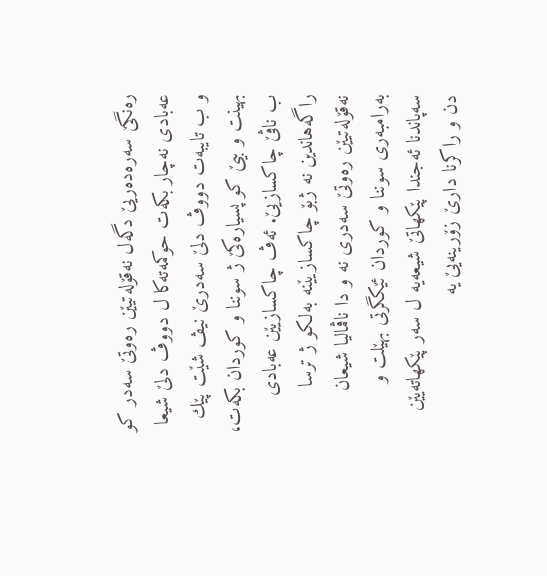ره‌نگێ سه‌ره‌ده‌ریێ دگه‌ل نه‌قۆله‌تیێن ره‌وتێ سه‌در كو عه‌بادی نه‌چار بكه‌ت حوكمه‌ته‌كا ل دووڤ دلێ شیعا و ب تایبه‌ت دووڤ دلێ سه‌درێ نیڤ شێت پێك بهینت و بیێ كو پسیاره‌كێ ژ سوننا و كوردان بكه‌ت، ب ناڤێ چاكسازیێ. ئه‌ڤ چاكسازیێن عه‌بادی راگه‌هاندین نه‌ ژبۆ چاكسازیێنه‌ به‌لكو ژ ترسا نه‌قۆله‌تیێن ره‌وتێ سه‌دری نه‌ و دا ناڤمالیا شیعان به‌رامبه‌ری سوننا و كوردان ئێكگرتی بهێلت و سه‌پاندنا ئه‌جندا پێكهاتێ شیعه‌یه‌ ل سه‌ر پێكهاته‌یێن دن و راكرنا دارێ زۆرینه‌یێ یه‌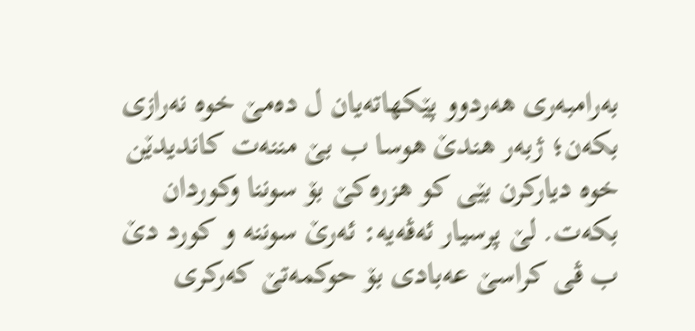به‌رامبه‌ری هه‌ردوو پێكهاته‌یان ل ده‌مێ خوه‌ نه‌رازی بكه‌ن؛ ژبه‌ر هندێ هوسا ب بێ مننه‌ت كاندیدێن خوه‌ دیاركرن بێی كو هزره‌كێ بۆ سوننا وكوردان بكه‌ت. لێ پرسیار ئه‌ڤه‌یه‌: ئه‌رێ سوننه‌ و كورد دێ ب ڤی كراسێ عه‌بادی بۆ حوكمه‌تێ كه‌ركری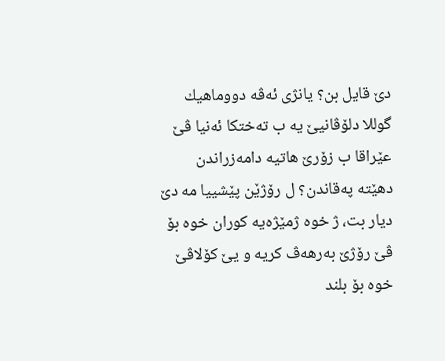دێ قایل بن؟ یانژی ئه‌ڤه‌ دووماهیك گوللا دلۆڤانیێ یه‌ ب ته‌ختكا ئه‌نیا ڤێ عێراقا ب زۆرێ هاتیه‌ دامه‌زراندن دهێته‌ په‌قاندن؟ ل رۆژێن پێشییا مه‌ دێ دیار بت، ژ خوه‌ ژمێژه‌یه‌ كوران خوه‌ بۆ ڤێ رۆژێ به‌رهه‌ڤ كریه‌ و یێ كۆلاڤێ خوه‌ بۆ بلند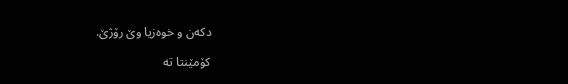دكه‌ن و خوه‌زیا وێ رۆژێ.

کۆمێنتا تە